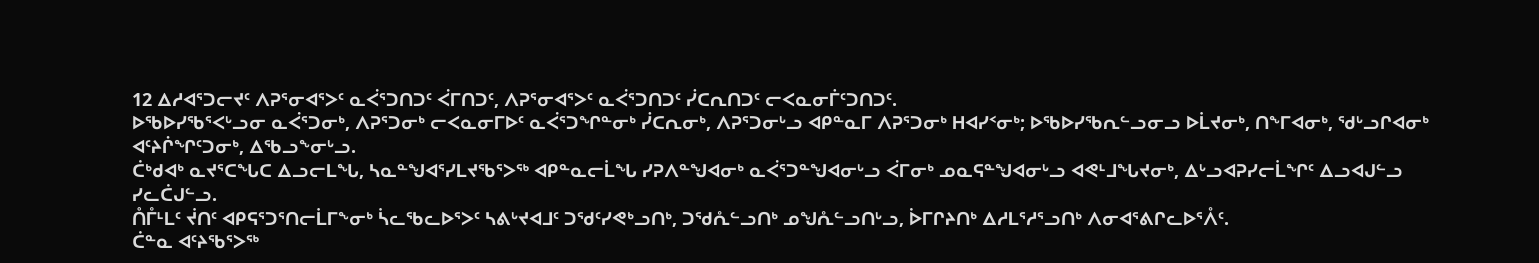12 ᐃᓱᐊᕐᑐᓕᔪᑦ ᐱᕈᕐᓂᐊᕐᐳᑦ ᓇᐹᕐᑐᑎᑐᑦ ᐹᒥᑎᑐᑦ, ᐱᕈᕐᓂᐊᕐᐳᑦ ᓇᐹᕐᑐᑎᑐᑦ ᓰᑕᕆᑎᑐᑦ ᓕᐸᓇᓂᒦᑦᑐᑎᑐᑦ.
ᐅᖃᐅᓯᖃᕐᐸᒡᓗᓂ ᓇᐹᕐᑐᓂᒃ, ᐱᕈᕐᑐᓂᒃ ᓕᐸᓇᓂᒥᐅᑦ ᓇᐹᕐᑐᖏᓐᓂᒃ ᓰᑕᕆᓂᒃ, ᐱᕈᕐᑐᓂᒡᓗ ᐊᑭᓐᓇᒥ ᐱᕈᕐᑐᓂᒃ ᕼᐊᓯᑉᓂᒃ; ᐅᖃᐅᓯᖃᕆᓪᓗᓂᓗ ᐅᒫᔪᓂᒃ, ᑎᖕᒥᐊᓂᒃ, ᖁᒡᓗᒋᐊᓂᒃ ᐊᑦᔨᒌᖏᑦᑐᓂᒃ, ᐃᖃᓗᖕᓂᒡᓗ.
ᑖᒃᑯᐊᒃ ᓇᔪᕐᑕᖓᑕ ᐃᓗᓕᒪᖓ, ᓴᓇᓐᖑᐊᕐᓯᒪᔪᖃᕐᐳᖅ ᐊᑭᓐᓇᓕᒫᖓ ᓯᕈᐱᓐᖑᐊᓂᒃ ᓇᐹᕐᑐᓐᖑᐊᓂᒡᓗ ᐹᒥᓂᒃ ᓄᓇᕋᓐᖑᐊᓂᒡᓗ ᐊᕙᒻᒧᖓᔪᓂᒃ, ᐃᒡᓗᐊᕈᓯᓕᒫᖏᑦ ᐃᓗᐊᒍᓪᓗ ᓯᓚᑖᒍᓪᓗ.
ᑍᒤᒻᒪᑦ ᔫᑎᑦ ᐊᑭᕋᕐᑐᕐᑎᓕᒫᒥᖕᓂᒃ ᓵᓚᖃᓚᐅᕐᐳᑦ ᓴᕕᒡᔪᐊᒧᑦ ᑐᖁᑦᓯᕙᒃᓗᑎᒃ, ᑐᖁᕅᓪᓗᑎᒃ ᓄᖑᕅᓪᓗᑎᒡᓗ, ᐆᒥᒋᔨᑎᒃ ᐃᓱᒪᕐᓱᕐᓗᑎᒃ ᐱᓂᐊᕐᕕᒋᓚᐅᕐᐰᑦ.
ᑖᓐᓇ ᐊᑦᔨᖃᕐᐳᖅ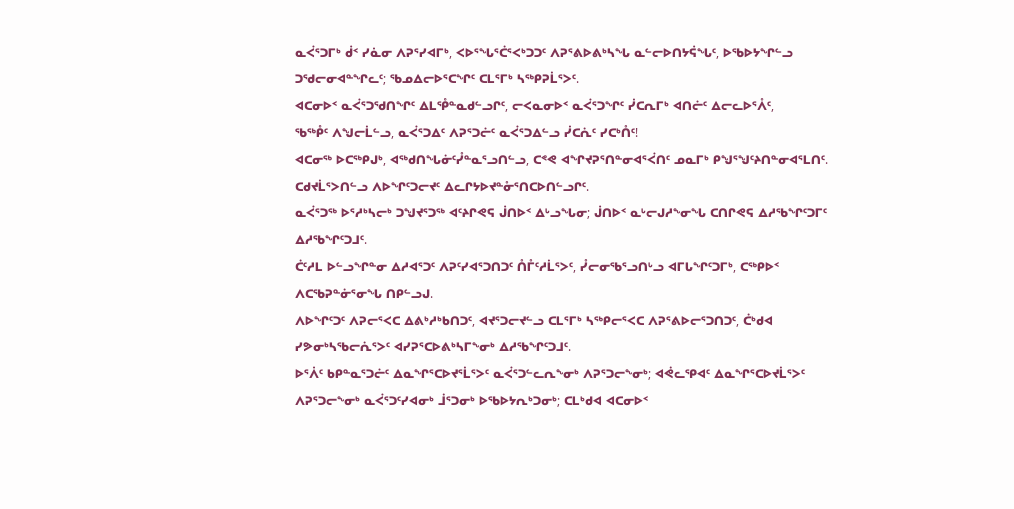ᓇᐹᕐᑐᒥᒃ ᑰᑉ ᓯᓈᓂ ᐱᕈᕐᓯᐊᒥᒃ, ᐸᐅᕐᖓᕐᑖᕐᐸᒃᑐᑐᑦ ᐱᕈᕐᕕᐅᕕᒃᓴᖓ ᓇᓪᓕᐅᑎᔭᕌᖓᑦ, ᐅᖃᐅᔭᖏᓪᓗ ᑐᖁᓕᓂᐊᓐᖏᓚᑦ; ᖃᓄᐃᓕᐅᕐᑕᖏᑦ ᑕᒪᕐᒥᒃ ᓴᖅᑭᕈᒫᕐᐳᑦ.
ᐊᑕᓂᐅᑉ ᓇᐹᕐᑐᖁᑎᖏᑦ ᐃᒪᕾᓐᓇᑯᓪᓗᒋᑦ, ᓕᐸᓇᓂᐅᑉ ᓇᐹᕐᑐᖏᑦ ᓰᑕᕆᒥᒃ ᐊᑎᓖᑦ ᐃᓕᓚᐅᕐᐰᑦ,
ᖃᖅᑬᑦ ᐱᖑᓕᒫᓪᓗ, ᓇᐹᕐᑐᐃᑦ ᐱᕈᕐᑐᓖᑦ ᓇᐹᕐᑐᐃᓪᓗ ᓰᑕᕇᑦ ᓯᑕᒃᑍᑦ!
ᐊᑕᓂᖅ ᐅᑕᖅᑭᒍᒃ, ᐊᖅᑯᑎᖓᓃᑦᓮᓐᓇᕐᓗᑎᓪᓗ, ᑕᕝᕙ ᐊᖏᔪᕈᕐᑎᓐᓂᐊᕐᐹᑎᑦ ᓄᓇᒥᒃ ᑭᖑᕐᖑᑦᔨᑎᓐᓂᐊᕐᒪᑎᑦ. ᑕᑯᔪᒫᕐᐳᑎᓪᓗ ᐱᐅᖏᑦᑐᓕᔪᑦ ᐃᓚᒋᔭᐅᔪᓐᓁᕐᑎᑕᐅᑎᓪᓗᒋᑦ.
ᓇᐹᕐᑐᖅ ᐅᕐᓱᒃᓴᓕᒃ ᑐᖑᔪᕐᑐᖅ ᐊᑦᔨᒋᕙᕋ ᒎᑎᐅᑉ ᐃᒡᓗᖓᓂ; ᒎᑎᐅᑉ ᓇᒡᓕᒍᓱᖕᓂᖓ ᑕᑎᒋᕙᕋ ᐃᓱᖃᖏᑦᑐᒥᑦ ᐃᓱᖃᖏᑦᑐᒧᑦ.
ᑖᑦᓱᒪ ᐅᓪᓗᖏᓐᓂ ᐃᓱᐊᕐᑐᑦ ᐱᕈᑦᓯᐊᕐᑐᑎᑐᑦ ᑍᒤᑦᓱᒫᕐᐳᑦ, ᓮᓕᓂᖃᕐᓗᑎᒡᓗ ᐊᒥᒐᖏᑦᑐᒥᒃ, ᑕᖅᑭᐅᑉ ᐱᑕᖃᕈᓐᓃᕐᓂᖓ ᑎᑭᓪᓗᒍ.
ᐱᐅᖏᑦᑐᑦ ᐱᕈᓕᕐᐸᑕ ᐃᕕᒃᓱᒃᑲᑎᑐᑦ, ᐊᔪᕐᑐᓕᔪᓪᓗ ᑕᒪᕐᒥᒃ ᓴᖅᑭᓕᕐᐸᑕ ᐱᕈᕐᕕᐅᓕᕐᑐᑎᑐᑦ, ᑖᒃᑯᐊ ᓯᕗᓂᒃᓴᖃᓕᕇᕐᐳᑦ ᐊᓯᕈᕐᑕᐅᕕᒃᓴᒥᖕᓂᒃ ᐃᓱᖃᖏᑦᑐᒧᑦ.
ᐅᕐᐲᑦ ᑲᑭᓐᓇᕐᑐᓖᑦ ᐃᓇᖏᕐᑕᐅᔪᕐᒫᕐᐳᑦ ᓇᐹᕐᑐᓪᓚᕆᖕᓂᒃ ᐱᕈᕐᑐᓕᖕᓂᒃ; ᐊᕚᓚᕿᐊᑦ ᐃᓇᖏᕐᑕᐅᔪᒫᕐᐳᑦ ᐱᕈᕐᑐᓕᖕᓂᒃ ᓇᐹᕐᑐᑦᓯᐊᓂᒃ ᒨᕐᑐᓂᒃ ᐅᖃᐅᔭᕆᒃᑐᓂᒃ; ᑕᒪᒃᑯᐊ ᐊᑕᓂᐅᑉ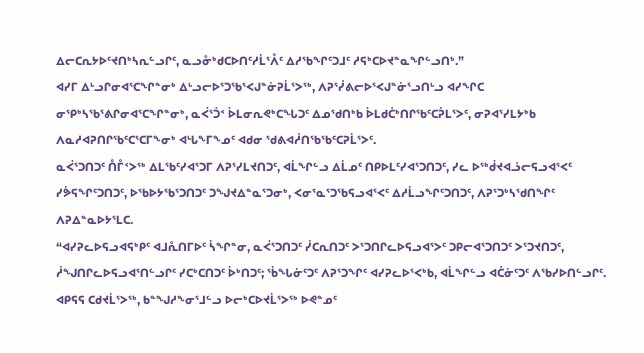ᐃᓕᑕᕆᔭᐅᑦᔪᑎᒃᓴᕆᓪᓗᒋᑦ, ᓇᓗᓁᒃᑯᑕᐅᑎᑦᓱᒫᕐᐰᑦ ᐃᓱᖃᖏᑦᑐᒧᑦ ᓱᕋᒃᑕᐅᔪᓐᓇᖏᓪᓗᑎᒃ.”
ᐊᓯᒥ ᐃᒡᓗᒋᓂᐊᕐᑕᖏᓐᓂᒃ ᐃᒡᓗᓕᐅᕐᑐᖃᕐᐸᒍᓐᓃᕈᒫᕐᐳᖅ, ᐱᕈᕐᓰᕕᓕᐅᕐᐸᒍᓐᓃᕐᓗᑎᒡᓗ ᐊᓯᖏᑕ ᓂᕿᒃᓴᖃᕐᕕᒋᓂᐊᕐᑕᖏᓐᓂᒃ, ᓇᐹᕐᑑᑉ ᐆᒪᓂᕆᕙᒃᑕᖓᑐᑦ ᐃᓄᖁᑎᒃᑲ ᐆᒪᑯᑖᒃᑎᒋᖃᑦᑕᕉᒪᕐᐳᑦ, ᓂᕈᐊᕐᓯᒪᔭᒃᑲ ᐱᓇᓱᐊᕈᑎᒋᖃᑦᑕᕐᑕᒥᖕᓂᒃ ᐊᒡᒐᖕᒥᖕᓄᑦ ᐊᑯᓂ ᖁᕕᐊᓲᑎᖃᖃᑦᑕᕈᒫᕐᐳᑦ.
ᓇᐹᕐᑐᑎᑐᑦ ᑍᒤᑉᐳᖅ ᐃᒪᖃᑦᓯᐊᕐᑐᒥ ᐱᕈᕐᓯᒪᔪᑎᑐᑦ, ᐊᒫᖏᓪᓗ ᐃᒫᓄᑦ ᑎᑭᐅᒪᑦᓯᐊᕐᑐᑎᑐᑦ, ᓯᓚ ᐅᖅᑰᔪᐊᓘᓕᕋᓗᐊᕐᐸᑦ ᓯᕘᕋᖏᑦᑐᑎᑐᑦ, ᐅᖃᐅᔭᖃᕐᑐᑎᑐᑦ ᑐᖑᔪᐃᓐᓇᕐᑐᓂᒃ, ᐸᓂᕐᓇᕐᑐᖃᕋᓗᐊᕐᐸᑦ ᐃᓱᒫᓗᖏᑦᑐᑎᑐᑦ, ᐱᕈᕐᑐᒃᓴᖁᑎᖏᑦ ᐱᕈᐃᓐᓇᐅᔭᕐᒪᑕ.
“ᐊᓯᕈᓚᐅᕋᓗᐊᕋᒃᑭᑦ ᐊᒧᕅᑎᒥᐅᑦ ᓵᖏᓐᓂ, ᓇᐹᕐᑐᑎᑐᑦ ᓰᑕᕆᑎᑐᑦ ᐳᕐᑐᑎᒋᓚᐅᕋᓗᐊᕐᐳᑦ ᑐᑭᓕᐊᕐᑐᑎᑐᑦ ᐳᕐᑐᔪᑎᑐᑦ, ᓲᖑᑎᒋᓚᐅᕋᓗᐊᕐᑎᓪᓗᒋᑦ ᓯᑕᒃᑕᑎᑐᑦ ᐆᒃᑎᑐᑦ; ᖄᖓᓃᑦᑐᑦ ᐱᕈᕐᑐᖏᑦ ᐊᓯᕈᓚᐅᕐᐸᒃᑲ, ᐊᒫᖏᓪᓗ ᐊᑖᓃᑦᑐᑦ ᐱᖃᓯᐅᑎᓪᓗᒋᑦ.
ᐊᑭᕋᕋ ᑕᑯᔪᒫᕐᐳᖅ, ᑲᓐᖑᓱᖕᓂᕐᒧᓪᓗ ᐅᓕᒃᑕᐅᔪᒫᕐᐳᖅ ᐅᕙᓐᓄᑦ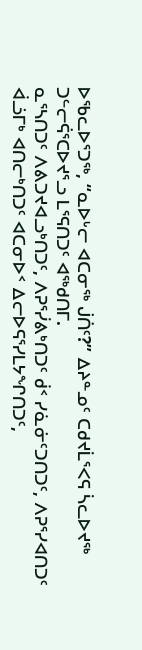ᐅᖃᓚᐅᕐᑐᖅ, “ᓇᐅᒡᓕ ᐊᑕᓂᖅ ᒎᑏᑦ?” ᐃᔨᓐᓄᑦ ᑕᑯᔪᒫᕐᐸᕋ ᓵᓚᐅᔪᖅ ᑐᓪᓕᕌᕐᑕᐅᔪᕐᓗ ᒪᕐᕋᑎᑐᑦ ᐊᖅᑯᑎᒥ.
ᓇᕐᓴᑎᑐᑦ ᐱᕕᑐᔪᐊᓗᒃᑎᑐᑦ, ᐱᕈᕐᓰᕕᒃᑎᑐᑦ ᑰᑉ ᓯᓈᓃᑦᑐᑎᑐᑦ, ᐱᕈᕐᓯᐊᑎᑐᑦ ᐋᓘᒥᒃ ᐊᑎᓕᒃᑎᑐᑦ ᐊᑕᓂᐅᑉ ᐃᓕᐅᕋᕐᓯᒪᔭᖏᑎᑐᑦ,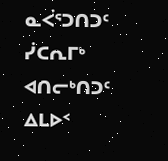ᓇᐹᕐᑐᑎᑐᑦ ᓰᑕᕆᒥᒃ ᐊᑎᓕᒃᑎᑐᑦ ᐃᒪᐅᑉ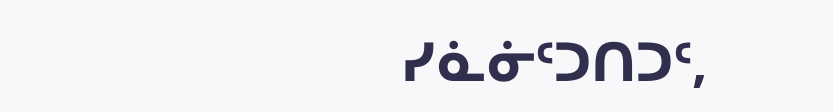ᓯᓈᓃᑦᑐᑎᑐᑦ,